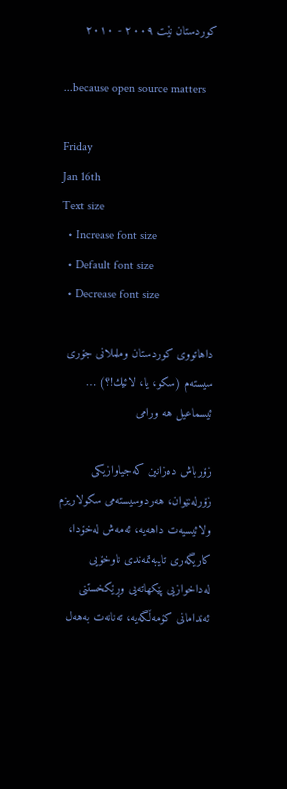کوردستان نێت ٢٠٠٩ - ٢٠١٠

...because open source matters

Friday
Jan 16th
Text size
  • Increase font size
  • Default font size
  • Decrease font size

داهاتووی كوردستان وململانی جۆری سیسته‌م (سكو، یا، لائیك!؟) … ئیسماعیل هه‌ ورامی

زۆرباش ده‌زانین كه‌جیاوازیكی زۆرله‌نێوان، هه‌ردوسیسته‌می سكولاریزم ولائیسیه‌ت داهه‌یه‌، ئه‌مه‌ش له‌خۆدا، كاریگه‌ری تایبه‌تمه‌ندی ناوخۆیی له‌داخوازیی پێكهاته‌یی وڕێكخستنی ئه‌ندامانی كۆمه‌ڵگه‌یه‌، ته‌نانه‌ت به‌هه‌ل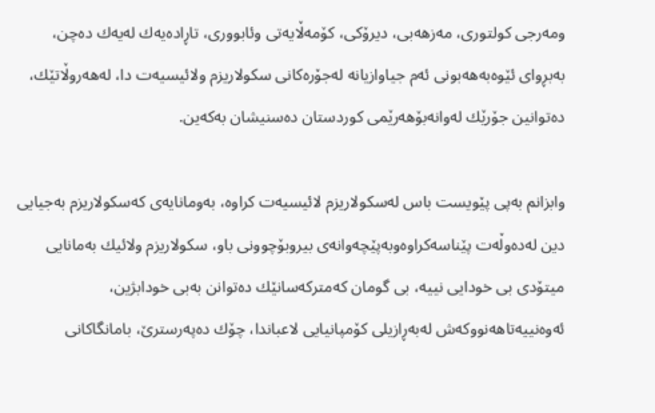ومه‌رجی كولتوری، مه‌زهه‌بی، دیرۆكی، كۆمه‌ڵایه‌تی وئابووری، تاڕاده‌یه‌ك له‌یه‌ك ده‌چن، به‌بڕوای ئێوه‌به‌هه‌بونی ئه‌م جیاوازیانه‌ له‌جۆره‌كانی سكولاریزم ولائیسیه‌ت دا، له‌هه‌روڵاتێك، ده‌توانین جۆرێك له‌وانه‌بۆهه‌رێمی كوردستان ده‌سنیشان به‌كه‌ین.

وابزانم به‌پی پێویست باس له‌سكولاریزم لائیسیه‌ت كراوه‌، به‌ومانایه‌ی كه‌سكولاریزم به‌جیایی دین له‌ده‌وڵه‌ت پێناسه‌كراوه‌وبه‌پێچه‌وانه‌ی بیروبۆچوونی باو، سكولاریزم ولائیك به‌مانایی میتۆدی بی خودایی نییه‌، بی گومان كه‌متركه‌سانێك ده‌توانن به‌بی خودابژین، ئه‌وه‌نییه‌تاهه‌نووكه‌ش له‌به‌ڕازیلی كۆمپانیایی لاعباندا، چۆك ده‌په‌رسترێ، بامانگاكانی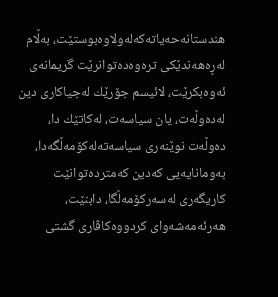هندستانه‌حه‌یاته‌كه‌له‌ولاوه‌بوستێت، به‌ڵام له‌ڕه‌هه‌ندێكی تره‌وه‌ده‌توانرێت گریمانه‌ی ئه‌وه‌بكرێت، لائیسم جۆرێك له‌جیاكاری دین له‌ده‌وڵه‌ت، یان سیاسه‌ت، له‌كاتێك دا، ده‌وڵه‌ت نوێنه‌ری سیاسه‌ته‌له‌كۆمه‌ڵگه‌دا، به‌ومانایه‌یی كه‌دین كه‌مترده‌توانێت كاریگه‌ری له‌سه‌ركۆمه‌ڵگا، دابنێت، هه‌رئه‌مه‌شه‌وای كردووه‌كاڤاری گشتی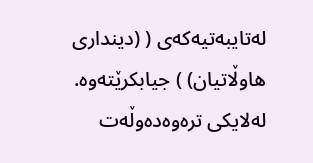له‌تایبه‌تیه‌كه‌ی ( (دینداری هاوڵاتیان) ) جیابكرێته‌وه‌. له‌لایكی تره‌وه‌ده‌وڵه‌ت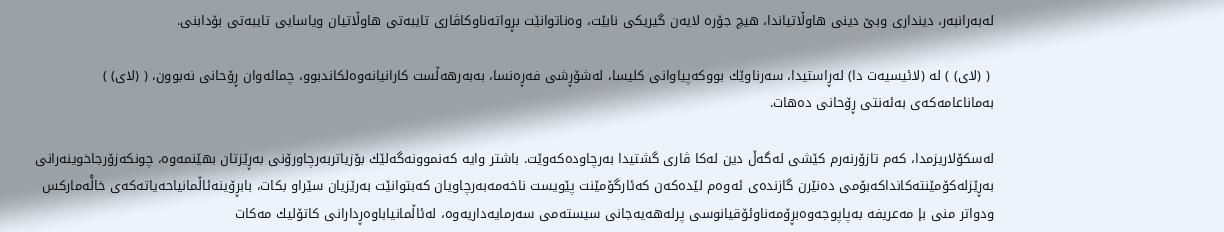له‌به‌رانبه‌ر، دینداری وبێ دینی هاوڵاتیاندا، هیچ جۆره‌ لایه‌ن گیریكی نابێت، وه‌ناتوانێت بڕواته‌ناوكاڤاری تایبه‌تی هاوڵاتیان ویاسایی تایبه‌تی بۆدابنی.

 ( (لای) ) له‌ (لائیسیه‌ت دا) له‌ڕاستیدا، سه‌رناوێك بووكه‌پیاوانی كلیسا، له‌شۆڕشی فه‌ڕه‌نسا، به‌به‌رهه‌ڵست كارانیانه‌وه‌لكاندبوو، چمائه‌وان ڕۆحانی نه‌بوون، ( (لای) ) به‌ماناعامه‌كه‌ی به‌ئه‌نتی ڕۆحانی ده‌هات.

له‌سكۆلاریزمدا، كه‌م تازۆرنه‌رم كێشی له‌گه‌ڵ دین له‌كا ڤاری گشتیدا به‌رچاوده‌كه‌وێت. باشتر وایه‌ كه‌نموونه‌گه‌لێك بۆزیاتربه‌رچاورۆنی به‌ڕێزتان بهێنمه‌وه‌، چونكه‌زۆرجاخوینه‌رانی به‌ڕێزله‌كۆمێنته‌كانداكه‌بۆمی ده‌نێرن گازنده‌ی ئه‌وه‌م لێده‌كه‌ن كه‌ئارگۆمێنت پێویست ناخه‌مه‌به‌رچاویان كه‌بتوانێت به‌رێزیان سێراو بكات، بابڕۆینه‌ئاڵمانیاحه‌یاته‌كه‌ی خاڵًه‌ماركس ودواتر منی بإ مه‌عریفه‌ به‌پاپوجه‌وه‌بڕۆمه‌ناوئۆقیانوسی پرله‌هه‌یه‌جانی سیسته‌می سه‌رمایه‌داریه‌وه‌، له‌ئاڵمانیاباوه‌ڕدارانی كاتۆلیك مه‌كات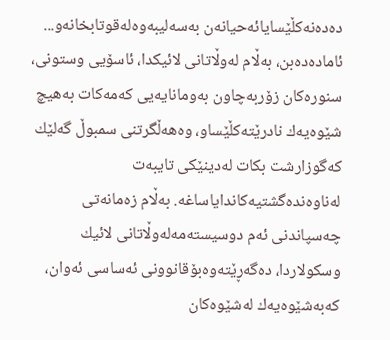ده‌ده‌نه‌كڵێسایائه‌حیانه‌ن به‌سه‌لیبه‌وه‌له‌قوتابخانه‌و... ئاماده‌ده‌بن، به‌ڵام له‌وڵاتانی لائیكدا، ئاسۆیی وستونی، سنوره‌كان زۆربه‌چاون به‌ومانایه‌یی كه‌مه‌كات به‌هیچ شێوه‌یه‌ك نادرێته‌كڵێساو، وه‌هه‌ڵگرتنی سمبوڵ گه‌لێك كه‌گوزارشت بكات له‌دینێكی تایبه‌ت له‌ناوه‌نده‌گشتیه‌كاندایاساغه‌. به‌ڵام زه‌مانه‌تی چه‌سپاندنی ئه‌م دوسیسته‌مه‌له‌وڵاتانی لائیك وسكولاردا، ده‌گه‌ڕێته‌وه‌بۆقانوونی ئه‌ساسی ئه‌وان، كه‌به‌شێوه‌یه‌ك له‌شێوه‌كان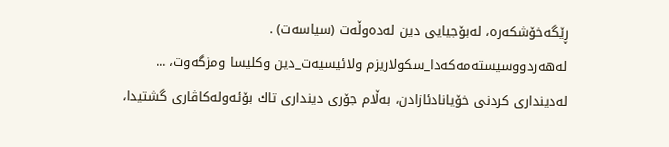ڕێگه‌خۆشكه‌ره‌، له‌بۆجیایی دین له‌ده‌وڵه‌ت (سیاسه‌ت) . له‌هه‌ردووسیسته‌مه‌كه‌دا_سكولاریزم ولائیسیه‌ت_دین وكلیسا ومزگه‌وت، ... له‌دینداری كردنی خۆیانادئازادن، به‌ڵام جۆری دینداری تاك بۆئه‌وله‌كاڤاری گشتیدا،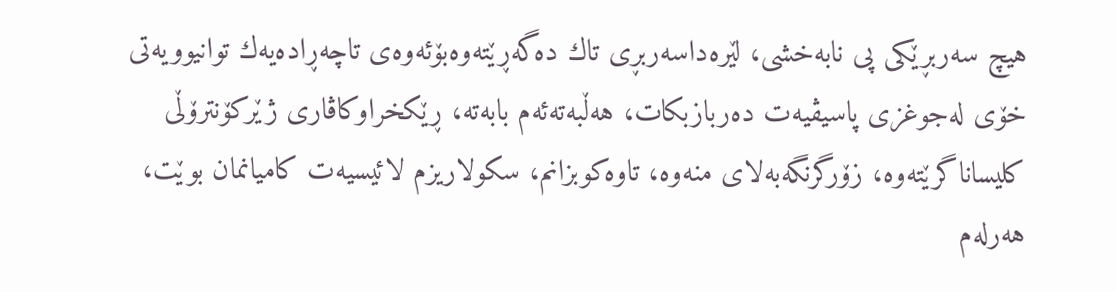هیچ سه‌ربڕێكی پی نابه‌خشی، لێره‌داسه‌ربڕی تاك ده‌گه‌ڕێته‌وه‌بۆئه‌وه‌ی تاچه‌ڕاده‌یه‌ك توانیوویه‌تی خۆی له‌جوغزی پاسیڤیه‌ت ده‌ربازبكات، هه‌ڵبه‌ته‌ئه‌م بابه‌ته‌، ڕێكخراوكاڤاری ژێركۆنترۆڵی كلیساناگرێته‌وه‌، زۆرگرنگه‌به‌لای منه‌وه‌، تاوه‌كوبزانم، سكولاریزم لائیسیه‌ت كامیانمان بوێت، هه‌رله‌م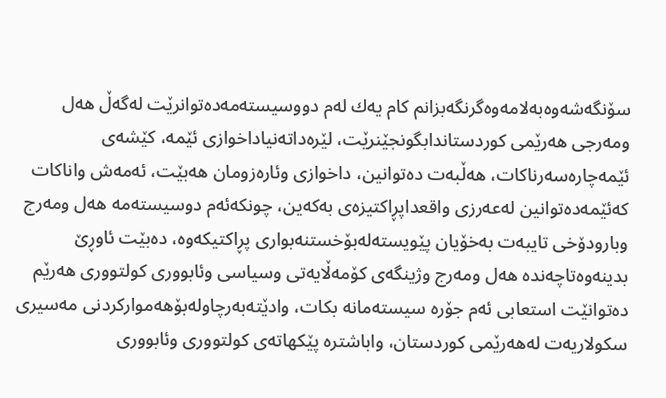سۆنگه‌شه‌وه‌به‌لامه‌وه‌گرنگه‌بزانم كام یه‌ك له‌م دووسیسته‌مه‌ده‌توانرێت له‌گه‌ڵ هه‌ل ومه‌رجی هه‌رێمی كوردستاندابگونجێنرێت، لێره‌داته‌نیاداخوازی ئێمه‌، كێشه‌ی ئێمه‌چاره‌سه‌رناكات، هه‌ڵبه‌ت ده‌توانین، داخوازی وئاره‌زومان هه‌بێت، ئه‌مه‌ش واناكات كه‌ئێمه‌ده‌توانین له‌عه‌رزی واقعداپڕاكتیزه‌ی به‌كه‌ین، چونكه‌ئه‌م دوسیسته‌مه‌ هه‌ل ومه‌رج وبارودۆخی تایبه‌ت به‌خۆیان پێویسته‌له‌بۆخستنه‌بواری پڕاكتیكه‌وه‌، ده‌بێت ئاوڕێ بدینه‌وه‌تاچه‌نده‌ هه‌ل ومه‌رج وژینگه‌ی كۆمه‌ڵایه‌تی وسیاسی وئابووری كولتووری هه‌رێم ده‌توانێت استعابی ئه‌م جۆره‌ سیسته‌مانه‌ بكات، وادێته‌به‌رچاوله‌بۆهه‌مواركردنی مه‌سیری سكولاریه‌ت له‌هه‌رێمی كوردستان، واباشتره‌ پێكهاته‌ی كولتووری وئابووری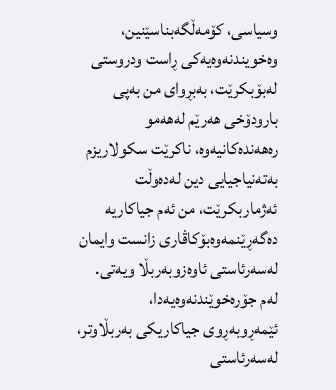وسیاسی، كۆمه‌ڵگه‌بناسێنین، وه‌خویندنه‌وه‌یه‌كی ڕاست ودروستی له‌بۆبكرێت، به‌بڕوای من به‌پی بارودۆخی هه‌رێم له‌هه‌مو ره‌هه‌نده‌كانیه‌وه‌، ناكرێت سكولاریزم به‌ته‌نیاجیایی دین له‌ده‌وڵت ئه‌ژماربكرێت، من ئه‌م جیاكاریه‌ ده‌گه‌ڕێنمه‌وه‌بۆكاڤاری زانست وایمان له‌سه‌رئاستی ئاوه‌زوبه‌ربڵا ویه‌تی. له‌م جۆره‌خوێندنه‌وه‌یه‌دا، ئێمه‌ڕوبه‌ڕوی جیاكاریكی به‌ربڵاوتر، له‌سه‌رئاستی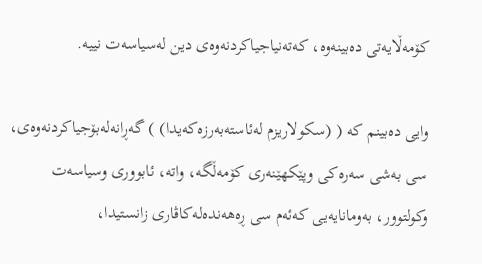كۆمه‌ڵایه‌تی ده‌بینه‌وه‌، كه‌ته‌نیاجیاكردنه‌وه‌ی دین له‌سیاسه‌ت نییه‌.

وایی ده‌بینم كه‌ ( (سكولاریزم له‌ئاسته‌به‌رزه‌كه‌یدا) ) گه‌ڕانه‌له‌بۆجیاكردنه‌وه‌ی، سی به‌شی سه‌ره‌كی وپێكهێنه‌ری كۆمه‌ڵگه‌، واته‌، ئابووری وسیاسه‌ت وكولتوور، به‌ومانایه‌یی كه‌ئه‌م سی ڕه‌هه‌نده‌له‌كاڤاری زانستیدا،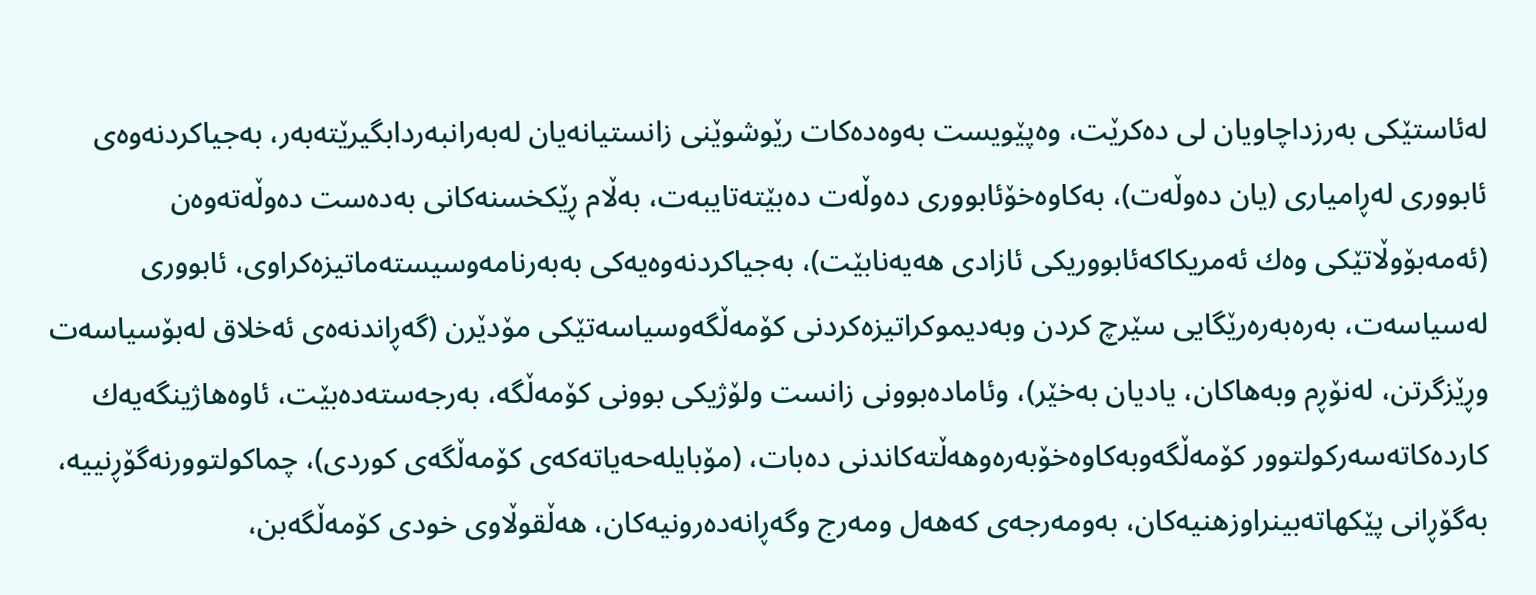له‌ئاستێكی به‌رزداچاویان لی ده‌كرێت، وه‌پێویست به‌وه‌ده‌كات رێوشوێنی زانستیانه‌یان له‌به‌رانبه‌ردابگیرێته‌به‌ر، به‌جیاكردنه‌وه‌ی ئابووری له‌ڕامیاری (یان ده‌وڵه‌ت)، به‌كاوه‌خۆئابووری ده‌وڵه‌ت ده‌بێته‌تایبه‌ت، به‌ڵام ڕێكخسنه‌كانی به‌ده‌ست ده‌وڵه‌ته‌وه‌ن (ئه‌مه‌بۆوڵاتێكی وه‌ك ئه‌مریكاكه‌ئابووریكی ئازادی هه‌یه‌نابێت)، به‌جیاكردنه‌وه‌یه‌كی به‌به‌رنامه‌وسیسته‌ماتیزه‌كراوی، ئابووری له‌سیاسه‌ت، به‌ره‌به‌ره‌رێگایی سێرچ كردن وبه‌دیموكراتیزه‌كردنی كۆمه‌ڵگه‌وسیاسه‌تێكی مۆدێرن (گه‌ڕاندنه‌ه‌ی ئه‌خلاق له‌بۆسیاسه‌ت وڕێزگرتن، له‌نۆڕم وبه‌هاكان، یادیان به‌خێر)، وئاماده‌بوونی زانست ولۆژیكی بوونی كۆمه‌ڵگه‌، به‌رجه‌سته‌ده‌بێت، ئاوه‌هاژینگه‌یه‌ك كارده‌كاته‌سه‌ركولتوور كۆمه‌ڵگه‌وبه‌كاوه‌خۆبه‌ره‌وهه‌ڵته‌كاندنی ده‌بات، (مۆبایله‌حه‌یاته‌كه‌ی كۆمه‌ڵگه‌ی كوردی)، چماكولتوورنه‌گۆڕنییه‌، به‌گۆڕانی پێكهاته‌بینراوزهنیه‌كان، به‌ومه‌رجه‌ی كه‌هه‌ل ومه‌رج وگه‌ڕانه‌ده‌رونیه‌كان، هه‌ڵقوڵاوی خودی كۆمه‌ڵگه‌بن،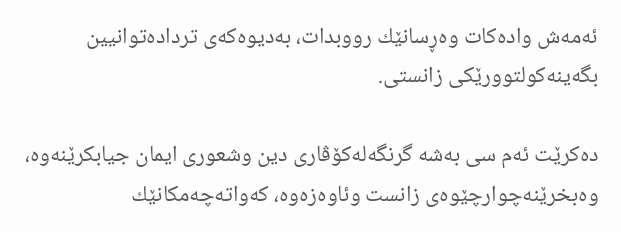ئه‌مه‌ش واده‌كات وه‌ڕسانێك رووبدات، به‌دیوه‌كه‌ی ترداده‌توانیین بگه‌ینه‌كولتوورێكی زانستی.

ده‌كرێت ئه‌م سی به‌شه‌ گرنگه‌له‌كۆڤاری دین وشعوری ایمان جیابكرێنه‌وه‌، وه‌بخرێنه‌چوارچێوه‌ی زانست وئاوه‌زه‌وه‌، كه‌واته‌چه‌مكانێك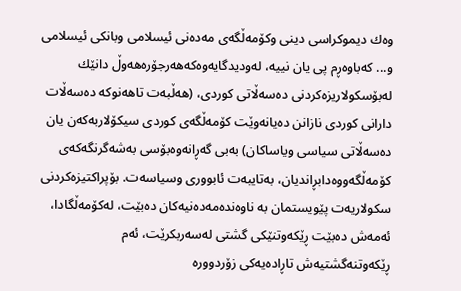وه‌ك دیموكراسی دینی وكۆمه‌ڵگه‌ی مه‌ده‌نی ئیسلامی وبانكی ئیسلامی و... كه‌باوه‌ڕم پی یان نییه‌، له‌ودیدگایه‌وه‌كه‌هه‌رجۆره‌هه‌وڵ دانێك له‌بۆسكولاریزه‌كردنی ده‌سه‌ڵاتی كوردی، (هه‌ڵبه‌ت تاهه‌نوكه‌ ده‌سه‌ڵات دارانی كوردی نازانن ده‌یانه‌وێت كۆمه‌ڵگه‌ی كوردی سیكۆلاربه‌كه‌ن یان ده‌سه‌ڵاتی سیاسی ویاساكان) به‌بی گه‌ڕانه‌وه‌بۆسی به‌شه‌گرنگه‌كه‌ی كۆمه‌ڵگه‌ووه‌دابڕاندیان، به‌تایبه‌ت ئابووری وسیاسه‌ت. بۆپراكتیزه‌كردنی سكولاریه‌ت پێویستمان به‌ ناوه‌نده‌مه‌ده‌نیه‌كان ده‌بێت، له‌كۆمه‌ڵگادا، ئه‌مه‌ش ده‌بێت ڕێكه‌وتنێكی گشتی له‌سه‌ربكرێت، ئه‌م ڕێكه‌وتنه‌گشتیه‌ش تاڕاده‌یه‌كی زۆردووره‌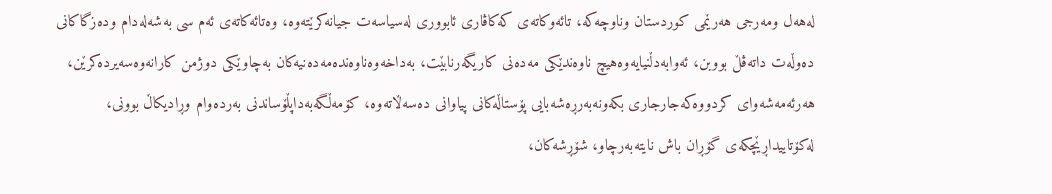له‌هه‌ل ومه‌رجی هه‌رێمی كوردستان وناوچه‌كه‌، تائه‌وكاته‌ی كه‌كاڤاری ئابووری له‌سیاسه‌ت جیانه‌كرێته‌وه‌، وه‌تائه‌كاته‌ی ئه‌م سی به‌شه‌له‌دام وده‌زگاكانی ده‌وڵه‌ت داته‌ڤڵ بووبن، ئه‌وابه‌دڵنیایه‌وه‌هیچ ناوه‌ندێكی مه‌ده‌نی كاریگه‌رنابێت، به‌داخه‌وه‌ناوه‌نده‌مه‌ده‌نیه‌كان به‌چاوێكی دوژمن كارانه‌وه‌سه‌یرده‌كرێن، هه‌رئه‌مه‌شه‌وای كردووه‌كه‌جارجاری بكه‌ونه‌به‌رڕه‌شه‌بایی پۆستاڵه‌كانی پیاوانی ده‌سه‌ڵاته‌وه‌، كۆمه‌ڵگه‌به‌داپڵۆساندنی به‌رده‌وام وڕادیكاڵ بوونی، له‌كۆتاییداڕێچكه‌ی گۆڕان باش نایته‌به‌رچاو، شۆڕشه‌كان،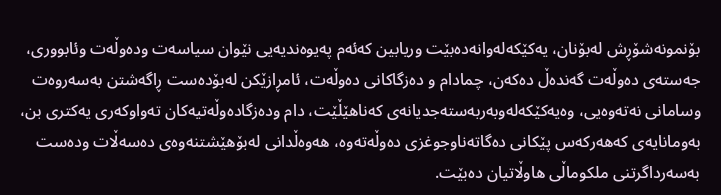بۆنمونه‌شۆڕش له‌بۆنان، یه‌كێكه‌له‌وانه‌ده‌بێت وریابین كه‌ئه‌م په‌یوه‌ندیه‌یی نێوان سیاسه‌ت وده‌وڵه‌ت وئابووری، جه‌سته‌ی ده‌وڵه‌ت گه‌نده‌ڵ ده‌كه‌ن، چمادام و ده‌زگاكانی ده‌وڵه‌ت، ئامڕازێكن له‌بۆده‌ست ڕاگه‌شتن به‌سه‌روه‌ت وسامانی نه‌ته‌وه‌یی، وه‌یه‌كێكه‌له‌وبه‌ربه‌سته‌جدیانه‌ی كه‌ناهێڵێت، دام وده‌زگاده‌وڵه‌تیه‌كان ته‌واوكه‌ری یه‌كتری بن، به‌ومانایه‌ی كه‌هه‌ركه‌س پێكانی ده‌گاته‌ناوجوغزی ده‌وڵه‌ته‌وه‌، هه‌وه‌ڵدانی له‌بۆهێشتنه‌وه‌ی ده‌سه‌ڵات وده‌ست به‌سه‌رداگرتنی ملكوماڵی هاوڵاتیان ده‌بێت.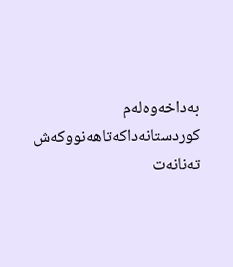به‌داخه‌وه‌له‌م كوردستانه‌داكه‌تاهه‌نووكه‌ش ته‌نانه‌ت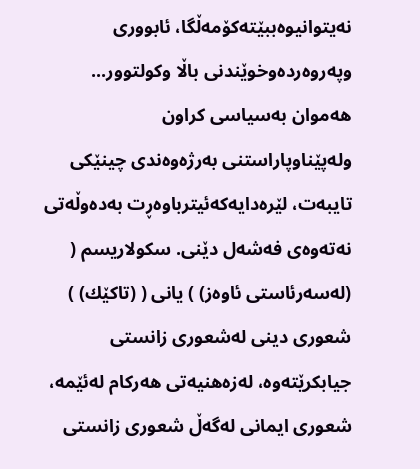نه‌یتوانیوه‌ببێته‌كۆمه‌ڵگا، ئابووری وپه‌روه‌رده‌وخوێندنی باڵا وكولتوور... هه‌موان به‌سیاسی كراون وله‌پێناوپاراستنی به‌رژه‌وه‌ندی چینێكی تایبه‌ت، لێره‌دایه‌كه‌ئیترباوه‌ڕت به‌ده‌وڵه‌تی نه‌ته‌وه‌ی فه‌شه‌ل دێنی. سكولاریسم ( (له‌سه‌رئاستی ئاوه‌ز) ) یانی ( (تاكێك) ) شعوری دینی له‌شعوری زانستی جیابكرێته‌وه‌، له‌زه‌هنیه‌تی هه‌ركام له‌ئێمه‌، شعوری ایمانی له‌گه‌ڵ شعوری زانستی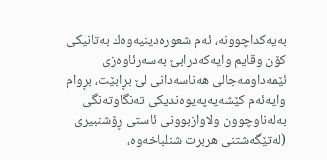به‌یه‌كداچوونه‌، ئه‌م شعوره‌دینیه‌وه‌ك به‌تانیكی كۆن وقایم وایه‌كه‌درابێ به‌سه‌رئاوه‌زی ئێمه‌داومه‌جالی هه‌ناسه‌دانی لێ بڕابێت، بڕوام وایه‌ئه‌م كێشه‌یه‌په‌یوه‌ندیكی ته‌نگاوته‌نگی به‌له‌ناوچوون ولاوازبوونی ئاستی ڕۆشنبیری (له‌تێگه‌شتنی هربرت شنلباخه‌وه‌،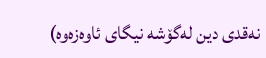نه‌قدی دین له‌گۆشه‌ نیگای ئاوه‌زه‌وه‌)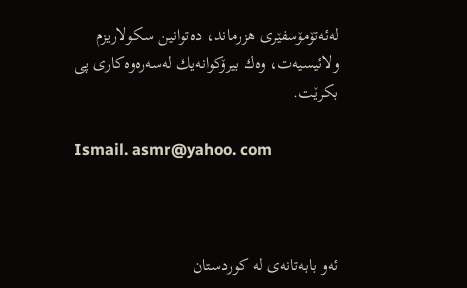له‌ئه‌تۆمۆسفێری هزرماند، ده‌توانین سكولاریزم ولائیسیه‌ت، وه‌ك بیرۆكوانه‌یك له‌سه‌ره‌وه‌كاری پی بكرێت.

Ismail. asmr@yahoo. com



ئه‌و بابه‌تانه‌ی له‌ کوردستان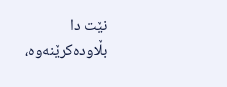نێت دا بڵاوده‌کرێنه‌وه‌،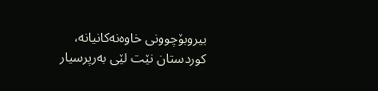بیروبۆچوونی خاوه‌نه‌کانیانه‌، کوردستان نێت لێی به‌رپرسیار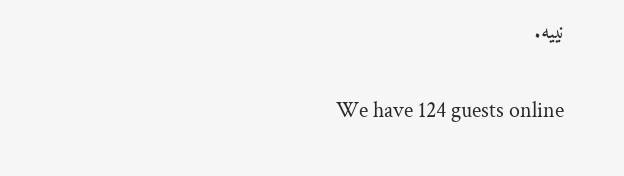نییه‌.


We have 124 guests online